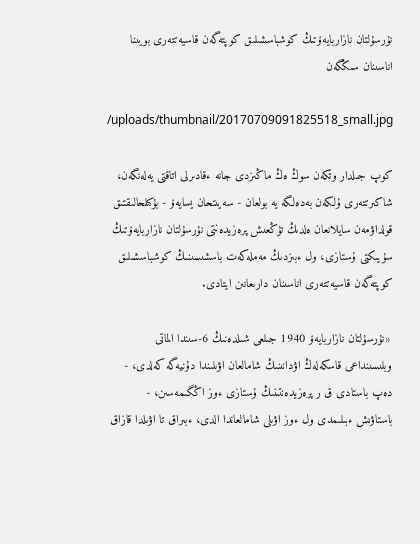نۇرسۇلتان نازاربايەۆتىڭ كوشباسشىلىق كوپتەگەن قاسيەتتەرى بويىنا اناسىنان سىڭگەن

/uploads/thumbnail/20170709091825518_small.jpg

كوپ جىلدار وتكەن سوڭ ەڭ ماڭىزدى جانە ءقادىرلى اتاقتى يەلەنگەن، شاكىرتتەرى ۇلكەن بەدەلگە يە بولعان - سەيىتحان يسايەۆ - بۇكىلحالىقتىق قولداۋمەن سايلانعان ەلدىڭ تۇڭعىش پرەزيدەنتى نۇرسۇلتان نازاربايەۆتىڭ سۇيىكتى ۇستازى، ول ءبىزدىڭ مەملەكەت باسشىسىنىڭ كوشباسشىلىق كوپتەگەن قاسيەتتەرى اناسىنان دارىعانىن ايتادى.

 «نۇرسۇلتان نازاربايەۆ 1940 جىلعى شىلدەنىڭ 6-سىندا الماتى وبلىسىنداعى قاسكەلەڭ اۋدانىنىڭ شامالعان اۋىلىندا دۇنيەگە كەلدى، - دەپ باستادى ق ر پرەزيدەنتىنىڭ ۇستازى ءوز اڭگىمەسىن، - باستاۋىش ءبىلىمدى ول ءوز اۋىلى شامالعاندا الدى، ءبىراق تا اۋىلدا قازاق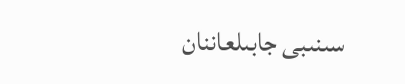سىنىبى جابىلعاننان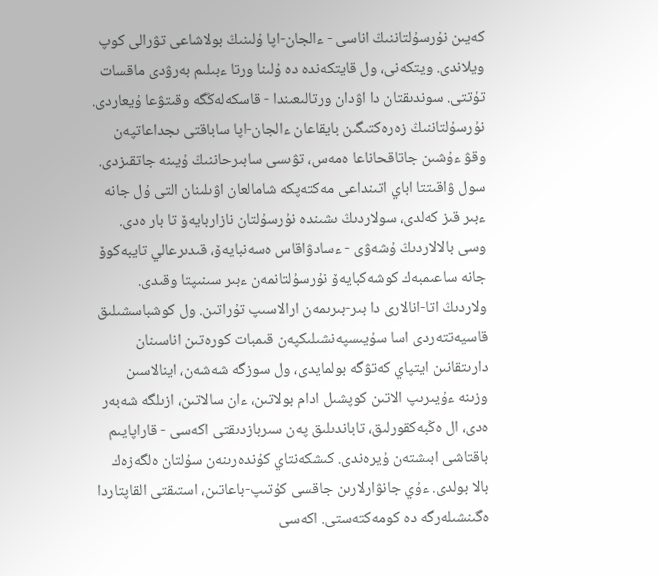كەيىن نۇرسۇلتاننىڭ اناسى - ءالجان-اپا ۇلىنىڭ بولاشاعى تۋرالى كوپ ويلاندى. ويتكەنى، ول قايتكەندە دە ۇلىنا ورتا ءبىلىم بەرۋدى ماقسات تۇتتى. سوندىقتان دا اۋدان ورتالىعىندا - قاسكەلەڭگە وقىتۋعا ۇيعاردى. نۇرسۇلتاننىڭ زەرەكتىگىن بايقاعان ءالجان-اپا ساباقتى ىجداعاتپەن وقۋ ءۇشىن جاتاقحاناعا ەمەس، تۋىسى سابىرحاننىڭ ۇيىنە جاتقىزدى. سول ۋاقىتتا اباي اتىنداعى مەكتەپكە شامالعان اۋىلىنان التى ۇل جانە ءبىر قىز كەلدى، سولاردىڭ ىشىندە نۇرسۇلتان نازاربايەۆ تا بار ەدى. وسى بالالاردىڭ ۇشەۋى - ءسادۋاقاس ەسەنبايەۆ، قىدىرعالي تايبەكوۆ جانە ساعىمبەك كوشەكبايەۆ نۇرسۇلتانمەن ءبىر سىنىپتا وقىدى. ولاردىڭ اتا-انالارى دا بىر-بىرىمەن ارالاسىپ تۇراتىن. ول كوشباسشىلىق قاسيەتتەردى اسا سۇيىسپەنشىلىكپەن قىمبات كورەتىن اناسىنان دارىتقانىن ايتپاي كەتۋگە بولمايدى، ول سوزگە شەشەن، اينالاسىن وزىنە ءۇيىرىپ الاتىن كوپشىل ادام بولاتىن، ءان سالاتىن، ازىلگە شەبەر ەدى، ال ەڭبەكقورلىق، تاباندىلىق پەن سىربازدىقتى اكەسى - قاراپايىم باقتاشى ابىشتەن ۇيرەندى. كىشكەنتاي كۇندەرىنەن سۇلتان ەلگەزەك بالا بولدى. ءۇي جانۋارلارىن جاقسى كۇتىپ-باعاتىن، استىقتى القاپتاردا ەگىنشىلەرگە دە كومەكتەستى. اكەسى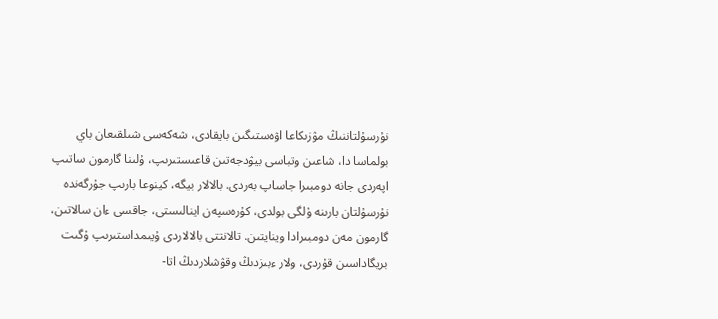نۇرسۇلتاننىڭ مۋزىكاعا اۋەستىگىن بايقادى، شەكەسى شىلقىعان باي بولماسا دا، شاعىن وتباسى بيۋدجەتىن قاعىستىرىپ، ۇلىنا گارمون ساتىپ اپەردى جانە دومبىرا جاساپ بەردى. بالالار بيگە، كينوعا بارىپ جۇرگەندە نۇرسۇلتان بارىنە ۇلگى بولدى، كۇرەسپەن اينالىستى، جاقسى ءان سالاتىن، گارمون مەن دومبىرادا وينايتىن. تالانتتى بالالاردى ۇيىمداستىرىپ ۇگىت بريگاداسىن قۇردى، ولار ءبىزدىڭ وقۋشلاردىڭ اتا-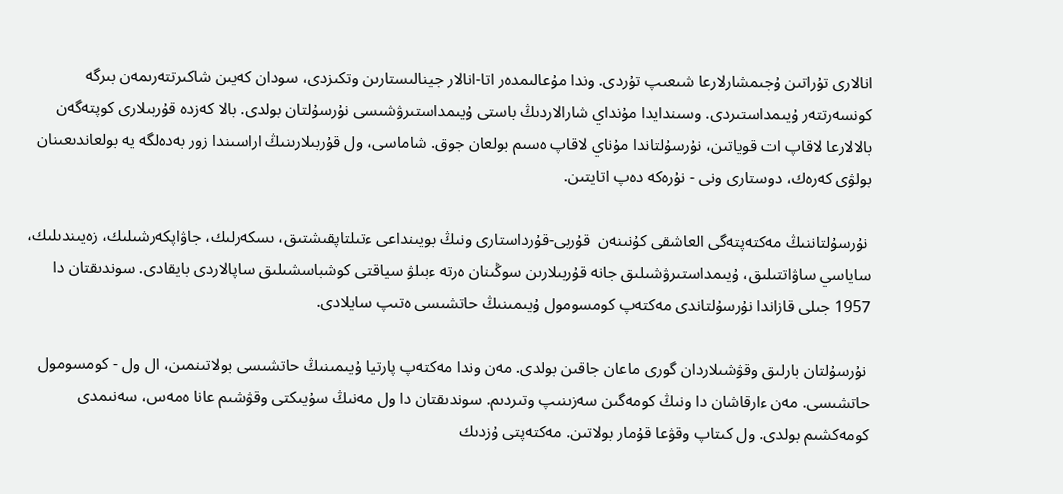انالارى تۇراتىن ۇجىمشارلارعا شىعىپ تۇردى. وندا مۇعالىمدەر اتا-انالار جينالىستارىن وتكىزدى، سودان كەيىن شاكىرتتەرىمەن بىرگە كونسەرتتەر ۇيىمداستىردى. وسىندايدا مۇنداي شارالاردىڭ باستى ۇيىمداستىرۋشىسى نۇرسۇلتان بولدى. بالا كەزدە قۇربىلارى كوپتەگەن بالالارعا لاقاپ ات قوياتىن، نۇرسۇلتاندا مۇناي لاقاپ ەسىم بولعان جوق. شاماسى، ول قۇربىلارىنىڭ اراسىندا زور بەدەلگە يە بولعاندىعىنان بولۋى كەرەك، دوستارى ونى - نۇرەكە دەپ اتايتىن.

 نۇرسۇلتاننىڭ مەكتەپتەگى العاشقى كۇنىنەن  قۇربى-قۇرداستارى ونىڭ بويىنداعى ءتىلتاپقىشتىق، ىسكەرلىك، جاۋاپكەرشىلىك، زەيىندىلىك، ساياسي ساۋاتتىلىق، ۇيىمداستىرۋشىلىق جانە قۇربىلارىن سوڭىنان ەرتە ءبىلۋ سياقتى كوشباسشىلىق ساپالاردى بايقادى. سوندىقتان دا 1957 جىلى قازاندا نۇرسۇلتاندى مەكتەپ كومسومول ۇيىمىنىڭ حاتشىسى ەتىپ سايلادى.

 نۇرسۇلتان بارلىق وقۋشىلاردان گورى ماعان جاقىن بولدى. مەن وندا مەكتەپ پارتيا ۇيىمىنىڭ حاتشىسى بولاتىنمىن، ال ول - كومسومول حاتشىسى. مەن ءارقاشان دا ونىڭ كومەگىن سەزىنىپ وتىردىم. سوندىقتان دا ول مەنىڭ سۇيىكتى وقۋشىم عانا ەمەس، سەنىمدى كومەكشىم بولدى. ول كىتاپ وقۋعا قۇمار بولاتىن. مەكتەپتى ۇزدىك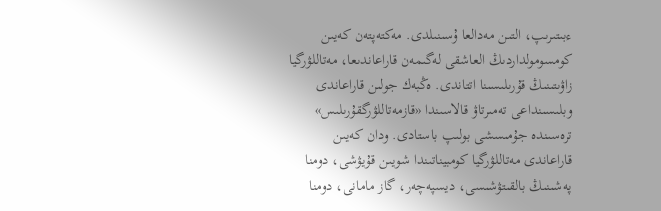ءبىتىرىپ، التىن مەدالعا ۇسىنىلدى. مەكتەپتەن كەيىن كومسومولداردىڭ العاشقى لەگىمەن قاراعاندىعا، مەتاللۋرگيا زاۋىتىنىڭ قۇرىلىسىنا اتتاندى. ەڭبەك جولىن قاراعاندى وبلىسىنداعى تەمىرتاۋ قالاسىندا «قازمەتاللۋرگقۇرىلىس» ترەسىندە جۇمىسشى بولىپ باستادى. ودان كەيىن قاراعاندى مەتاللۋرگيا كومبيناتىندا شويىن قۇيۋشى، دومنا پەشىنىڭ بالقىتۋشىسى، ديسپەچەر، گاز مامانى، دومنا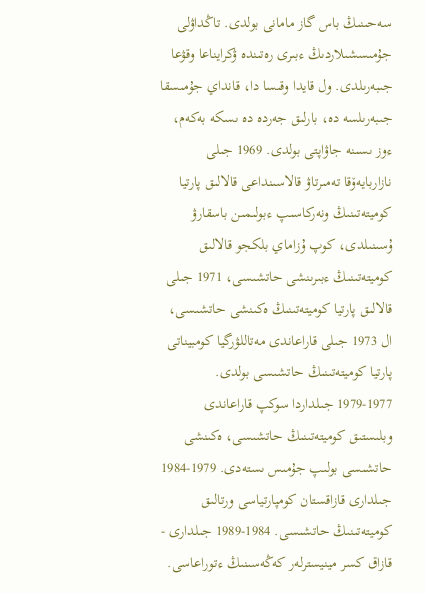سەحىنىڭ باس گاز مامانى بولدى. تاڭداۋلى جۇمىسشىلاردىڭ ءبىرى رەتىندە ۋكرايناعا وقۋعا جىبەرىلدى. ول قايدا وقىسا دا، قانداي جۇمىسقا جىبەرىلسە دە، بارلىق جەردە دە ىسكە بەكەم، ءوز ىسىنە جاۋاپتى بولدى. 1969 جىلى نازاربايەۆقا تەمىرتاۋ قالاسىنداعى قالالىق پارتيا كوميتەتىنىڭ ونەركاسىپ ءبولىمىن باسقارۋ ۇسىنىلدى، كوپ ۇزاماي بلكجو قالالىق كوميتەتىنىڭ ءبىرىنشى حاتشىسى، 1971 جىلى قالالىق پارتيا كوميتەتىنىڭ ەكىنشى حاتشىسى، ال 1973 جىلى قاراعاندى مەتاللۋرگيا كومبيناتى پارتيا كوميتەتىنىڭ حاتشىسى بولدى. 1977-1979 جىلداردا سوكپ قاراعاندى  وبلىستىق كوميتەتىنىڭ حاتشىسى، ەكىنشى حاتشىسى بولىپ جۇمىس ىستەدى. 1979-1984 جىلدارى قازاقستان كومپارتياسى ورتالىق كوميتەتىنىڭ حاتشىسى. 1984-1989 جىلدارى - قازاق كسر مينيسترلەر كەڭەسىنىڭ ءتوراعاسى.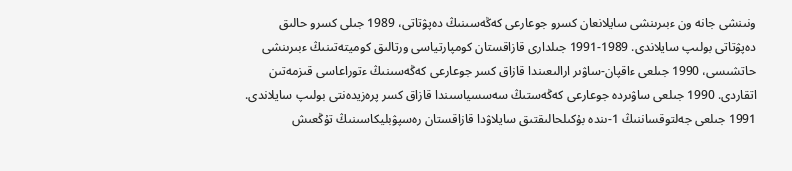ونىنشى جانە ون ءبىرىنشى سايلانعان كسرو جوعارعى كەڭەسىنىڭ دەپۋتاتى، 1989 جىلى كسرو حالىق دەپۋتاتى بولىپ سايلاندى. 1989-1991 جىلدارى قازاقستان كومپارتياسى ورتالىق كوميتەتىنىڭ ءبىرىنشى حاتشىسى، 1990 جىلعى ءاقپان-ساۋىر ارالىعىندا قازاق كسر جوعارعى كەڭەسىنىڭ ءتوراعاسى قىزمەتىن اتقاردى. 1990 جىلعى ساۋىردە جوعارعى كەڭەستىڭ سەسسياسىندا قازاق كسر پرەزيدەنتى بولىپ سايلاندى. 1991 جىلعى جەلتوقساننىڭ 1-ىندە بۇكىلحالىقتىق سايلاۋدا قازاقستان رەسپۋبليكاسىنىڭ تۇڭعىش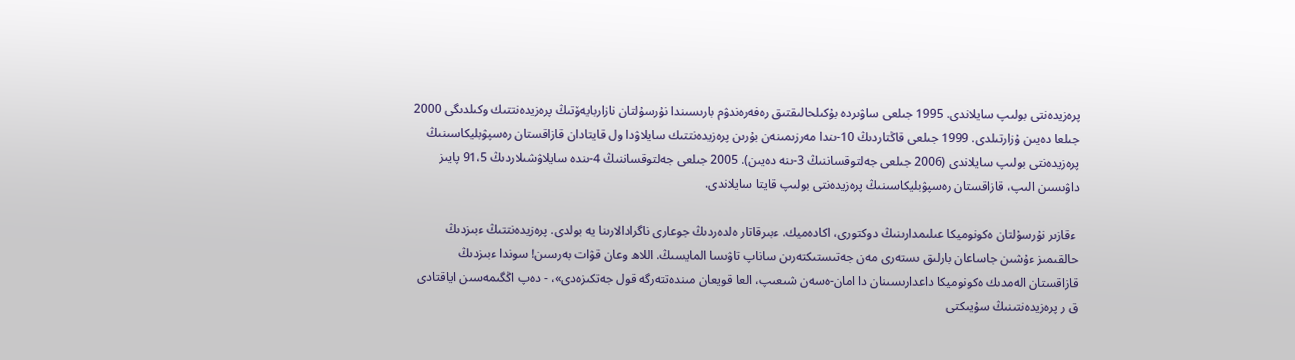پرەزيدەنتى بولىپ سايلاندى. 1995 جىلعى ساۋىردە بۇكىلحالىقتىق رەفەرەندۋم بارىسىندا نۇرسۇلتان نازاربايەۆتىڭ پرەزيدەنتتىك وكىلدىگى 2000 جىلعا دەيىن ۇزارتىلدى. 1999 جىلعى قاڭتاردىڭ 10-ىندا مەرزىمىنەن بۇرىن پرەزيدەنتتىك سايلاۋدا ول قايتادان قازاقستان رەسپۋبليكاسىنىڭ پرەزيدەنتى بولىپ سايلاندى (2006 جىلعى جەلتوقساننىڭ 3-ىنە دەيىن). 2005 جىلعى جەلتوقساننىڭ 4-ىندە سايلاۋشىلاردىڭ 91،5 پايىز داۋىسىن الىپ، قازاقستان رەسپۋبليكاسىنىڭ پرەزيدەنتى بولىپ قايتا سايلاندى.

 ءقازىر نۇرسۇلتان ەكونوميكا عىلىمدارىنىڭ دوكتورى، اكادەميك. ءبىرقاتار ەلدەردىڭ جوعارى ناگرادالارىنا يە بولدى. پرەزيدەنتتىڭ ءبىزدىڭ حالقىمىز ءۇشىن جاساعان بارلىق ىستەرى مەن جەتىستىكتەرىن ساناپ تاۋىسا المايسىڭ. اللاھ وعان قۋات بەرسىن! سوندا ءبىزدىڭ قازاقستان الەمدىك ەكونوميكا داعدارىسىنان دا امان-ەسەن شىعىپ، العا قويعان مىندەتتەرگە قول جەتكىزەدى»، - دەپ اڭگىمەسىن اياقتادى ق ر پرەزيدەنتىنىڭ سۇيىكتى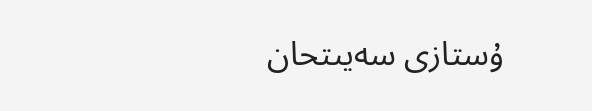ۇستازى سەيىتحان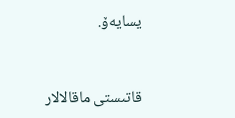يسايەۆ.



قاتىستى ماقالالار